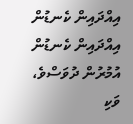އިއްދައިން ކެނޑުން
އިއްދައިން ކެނޑުން
އުމުރުން ދުވަސްވެ، ވަކި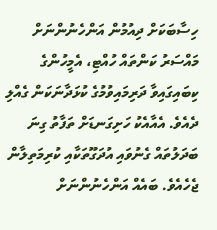ހިސާބަކަށް ދިއުމުން އަންހެނުންނަށް މައްސަރު ކަންތައް ހުއްޓި، އެމީހުންގެ ކިބައިގައިވާ ދަރިމައިވުމުގެ ކުޅަދާނަކަން ގެއްލި ދެއެވެ. އެއާއެކު ހަށިގަނޑަށް ތަފާތު ގިނަ ބަދަލުތައް ގެނުވައި އުދަގޫތަކާއި ކުރިމަތިލާން ޖެހެއެވެ. ބައެއް އަންހެނުންނަށް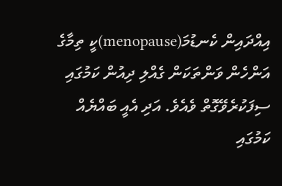އިއްދައިން ކެނޑުމަ(menopause)ކީ ތިމާގެ އަންހެން ވަންތަކަން ގެއްލި ދިއުން ކަމުގައި ސިފަކުރެވޭގޮތް ވެއެވެ. އަދި އެއީ ބައްޔެއް ކަމުގައި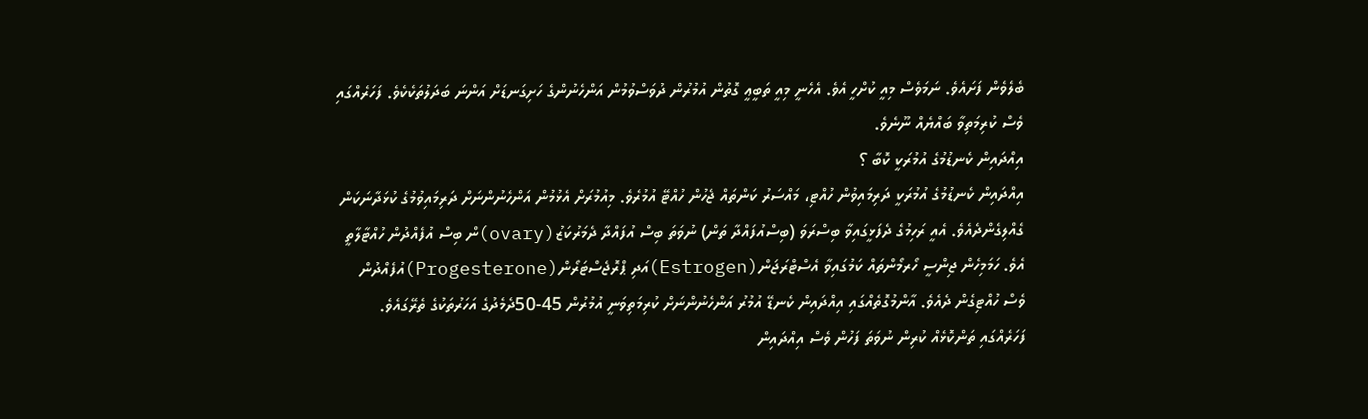ބެލެވެން ފަށައެވެ. ނަމަވެސް މިއީ ކުށްހީ އެވެ. އެހެނީ މިއީ ތަބީޢީ ގޮތުން އުމުރުން ދުވަސްވުމުން އަންހެނުންގެ ހަށިގަނޑަށް އަންނަ ބަދަލުތަކެކެވެ. ފަހަރެއްގައި ވެސް ކުރިމަތިވާ ބައްޔެއް ނޫނެވެ.
އިއްދައިން ކެނޑުމުގެ އުމުރަކީ ކޮބާ ؟
އިއްދައިން ކެނޑުމުގެ އުމުރަކީ ދަރިމައިވުން ހުއްޓި، މައްސަރު ކަންތައް ޖެހުން ހުއްޓޭ އުމުރެވެ. މިއުމުރަށް އެޅުމުން އަންހެނުންނަށް ދަރިމައިވުމުގެ ކުޅަދާނަކަން ގެއްލިގެންދެއެވެ. އެއީ ރަހިމުގެ ދެފަޅީގައިވާ ބިސްރަވަ (ބިސްއުފައްދާ ތަން) ނުވަތަ ބިސް އުފައްދާ ދެމަރުކަޒު(ovary)ން ބިސް އުފެއްދުން ހުއްޓާލާތީ އެވެ. ހަމަމިހެން ޖިންސީ ހޯރމޯންތައް ކަމުގައިވާ އެސްޓްރަޖަން(Estrogen)އަދި ޕްރޮޖެސްޓަރޯން(Progesterone)އުފެއްދުން ވެސް ހުއްޓިގެން ދެއެވެ. އާންމުގޮތެއްގައި އިއްދައިން ކެނޑޭ އުމުރު އަންހެނުންނަށް ކުރިމަތިވަނީ އުމުރުން 45-50ދެމެދުގެ އަހަރުތަކުގެ ތެރޭގައެވެ. ފަހަރެއްގައި ތަންކޮޅެއް ކުރިން ނުވަތަ ފަހުން ވެސް އިއްދައިން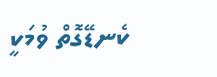ކެނޑޭގޮތް ވުމަކީ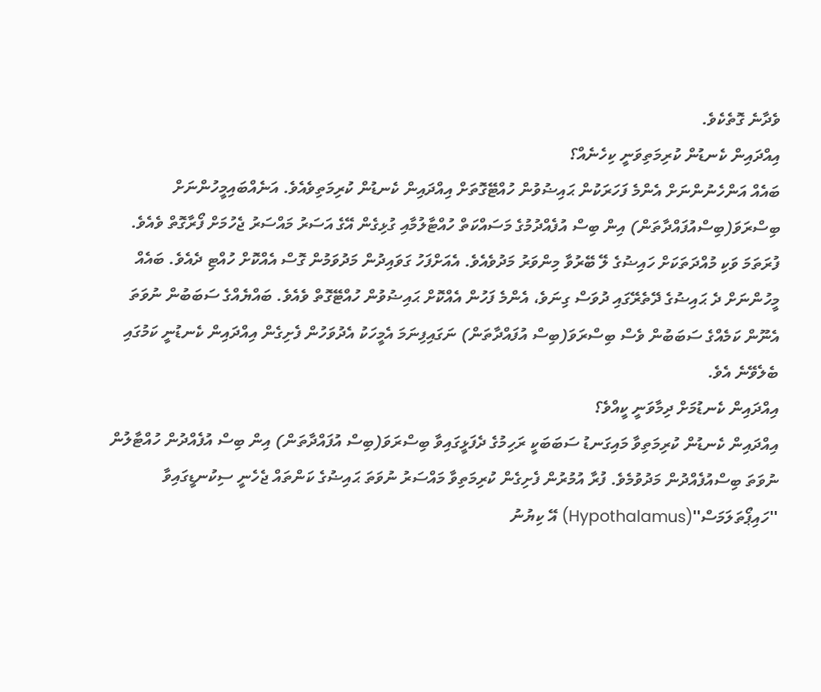ވެދާނެ ގޮތެކެވެ.
އިއްދައިން ކެނޑުން ކުރިމަތިވަނީ ކިހެނެއް؟
ބައެއް އަންހެނުންނަށް އެންމެ ފަހަރަކުން ޙައިޟުވުން ހުއްޓޭގޮތަށް އިއްދައިން ކެނޑުން ކުރިމަތިވެއެވެ. އަނެއްބައިމީހުންނަށް ބިސްރަވަ(ބިސްއުފައްދާތަން) އިން ބިސް އުފެއްދުމުގެ މަސައްކަތް ހުއްޓާލުމާއި ގުޅިގެން އޭގެ އަސަރު މައްސަރު ޖެހުމަށް ފޯރާގޮތް ވެއެވެ. ފުރަތަމަ ވަކި މުއްދަތަކަށް ހައިޟުގެ ލޭ ބޭރުވާ މިންވަރު މަދުވެއެވެ. އެއަށްފަހު ގަވައިދުން މަދުވަމުން ގޮސް އެއްކޮށް ހުއްޓި ދެއެވެ. ބައެއް މީހުންނަށް ދެ ޙައިޟުގެ ދޭތެރޭގައި ދުވަސް ގިނަވެ، އެންމެ ފަހުން އެއްކޮށް ޙައިޟުވުން ހުއްޓޭގޮތް ވެއެވެ. ބައްޔެއްގެ ސަބަބުން ނުވަތަ އެނޫން ކަމެއްގެ ސަބަބުން ވެސް ބިސްރަވަ(ބިސް އުފައްދާތަން) ނަގައިފިނަމަ އެމީހަކު އެދުވަހުން ފެށިގެން އިއްދައިން ކެނޑުނީ ކަމުގައި ބެލެވޭނެ އެވެ.
އިއްދައިން ކެނޑުމަށް ދިމާވަނީ ކީއްވެ؟
އިއްދައިން ކެނޑުން ކުރިމަތިވާ މައިގަނޑު ސަބަބަކީ ރަހިމުގެ ދެފަޅީގައިވާ ބިސްރަވަ(ބިސް އުފައްދާތަން) އިން ބިސް އުފެއްދުން ހުއްޓާލުން ނުވަތަ ބިސްއުފެއްދުން މަދުވުމެވެ. ފުރާ އުމުރުން ފެށިގެން ކުރިމަތިވާ މައްސަރު ނުވަތަ ޙައިޟުގެ ކަންތައް ޖެހެނީ ސިކުނޑީގައިވާ ''ހައިޕޯތަލަމަސް''(Hypothalamus) އޭ ކިޔުނު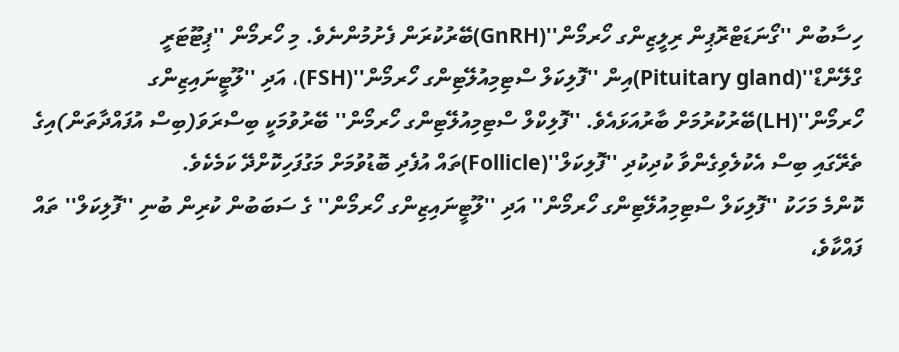ހިސާބުން ''ގޯނަޑަޓްރޮޕިން ރިލީޒިންގ ހޯރމޯން''(GnRH)ބޭރުކުރަން ފެށުމުންނެވެ. މި ހޯރމޯން ''ޕިޓޫޓަރީ ގްލޭންޑް''(Pituitary gland)އިން ''ފޮލިކަލް ސްޓިމިއުލޭޓިންގ ހޯރމޯން''(FSH)، އަދި ''ލޫޓީނައިޒިންގ ހޯރމޯން''(LH)ބޭރުކުރުމަށް ބާރުއަޅައެވެ. ''ފޮލިކްލް ސްޓިމިއުލޭޓިންގ ހޯރމޯން'' ބޭރުވުމަކީ ބިސްރަވަ(ބިސް އުފައްދާތަން)އިގެ ތެރޭގައި ބިސް އެކުލެވިގެންވާ ކުދިކުދި ''ފޮލިކަލް''(Follicle)ތައް އުފެދި ބޮޑުވުމަށް މަގުފަހިކޮށްދޭ ކަމެކެވެ.
ކޮންމެ މަހަކު ''ފޮލިކަލް ސްޓިމިއުލޭޓިންގ ހޯރމޯން'' އަދި ''ލޫޓީނައިޒިންގ ހޯރމޯން'' ގެ ސަބަބުން ކުރިން ބުނި ''ފޮލިކަލް'' ތައް ފައްކާވެ،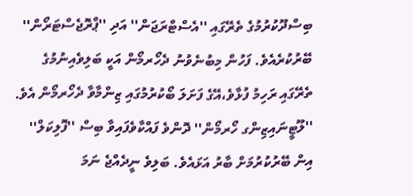ބިސްދޫކުރުމުގެ ތެރޭގައި ''އެސްޓްރަޖަން'' އަދި ''ޕްރޮޖެސްޓަރޯން'' ބޭރުކުރެއެވެ. ފަހުން މިބުނެވުނު ދެހޯރމޯން އަކީ ބަލިވެއިނުމުގެ ތެރޭގައި ރަހިމު ފުޅާވެ،އޭގެ ފަށަލަ ބޯކުރުމުގައި ޒިންމާވާ ދެހޯރމޯން އެވެ. ''ލޫޓީނައިޒިންގ ހޯރމޯން'' ދޮންވެ ފައްކާވެފައިވާ ބިސް ''ފޮލިކަލް'' އިން ބޭރުކުރުމަށް ބާރު އަޅައެވެ. ބަލިވެ ނީދެއްޖެ ނަމަ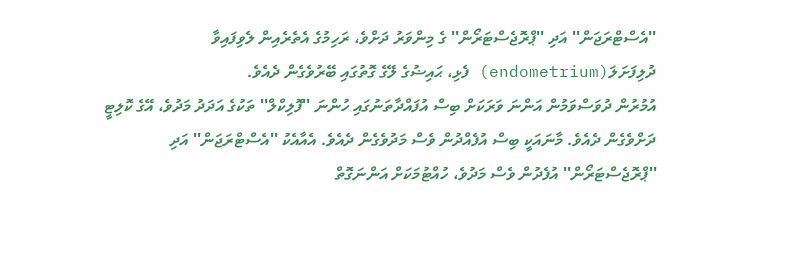''އެސްޓްރަޖަން'' އަދި ''ޕްރޮޖެސްޓަރޯން'' ގެ މިންވަރު ދަށްވެ، ރަހިމުގެ އެތެރެއިން ލެވިފައިވާ ދުލިފަށަލަ(endometrium) ފެޅި، ޙައިޟުގެ ލޭގެ ގޮތުގައި ބޭރުވެގެން ދެއެވެ.
އުމުރުން ދުވަސްވަމުން އަންނަ ވަރަކަށް ބިސް އުފައްދާތަނުގައި ހުންނަ ''ފޮލިކްލް'' ތަކުގެ އަދަދު މަދުވެ، އޭގެ ކޮލިޓީ ދަށްވެގެން ދެއެވެ. މާނައަކީ ބިސް އުފެއްދުން ވެސް މަދުވެގެން ދެއެވެ. އެއާއެކު ''އެސްޓްރަޖަން'' އަދި ''ޕްރޮޖެސްޓަރޯން'' އުފެދުން ވެސް މަދުވެ، ހުއްޓުމަކަށް އަންނަގޮތް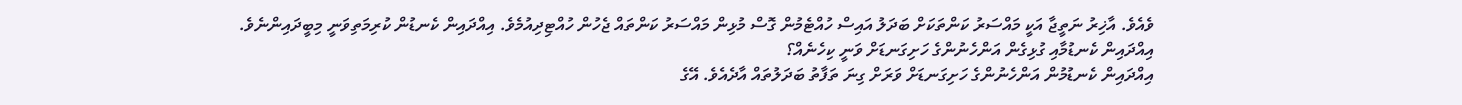ވެއެވެ. އާޚިރު ނަތީޖާ އަކީ މައްސަރު ކަންތަކަށް ބަދަލު އައިސް ހުއްޓެމުން ގޮސް މުޅިން މައްސަރު ކަންތައް ޖެހުން ހުއްޓިދިއުމެވެ. އިއްދައިން ކެނޑުން ކުރިމަތިވަނީ މިބީދައިންނެވެ.
އިއްދައިން ކެނޑުމާއި ގުޅިގެން އަންހެނުންގެ ހަށިގަނޑަށް ވަނީ ކިހެނެއް؟
އިއްދައިން ކެނޑުމުން އަންހެނުންގެ ހަށިގަނޑަށް ވަރަށް ގިނަ ތަފާތު ބަދަލުތައް އާދެއެވެ. އޭގެ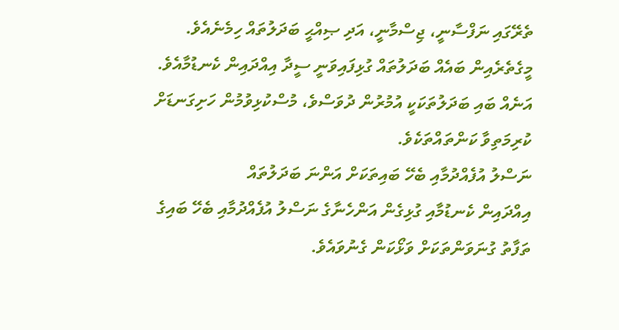ތެރޭގައި ނަފްސާނީ، ޖިސްމާނީ، އަދި ޞިއްޙީ ބަދަލުތައް ހިމެނެއެވެ. މީގެތެރެއިން ބައެއް ބަދަލުތައް ގުޅިފައިވަނީ ސީދާ އިއްދައިން ކެނޑުމާއެވެ. އަނެއް ބައި ބަދަލުތަކަކީ އުމުރުން ދުވަސްވެ، މުސްކުޅިވުމުން ހަށިގަނޑަށް ކުރިމަތިވާ ކަންތައްތަކެވެ.
ނަސްލު އުފެއްދުމާއި ބެހޭ ބައިތަކަށް އަންނަ ބަދަލުތައް
އިއްދައިން ކެނޑުމާއި ގުޅިގެން އަންހެނާގެ ނަސްލު އުފެއްދުމާއި ބެހޭ ބައިގެ ތަފާތު ގުނަވަންތަކަށް ވަޅޯކަން ގެނުވައެވެ.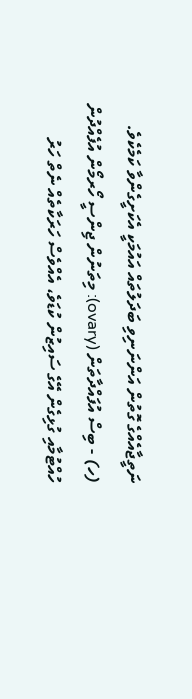ނަތީޖާއެއްގެ ގޮތުން އަންނަނިވި ބަދަލުތައް އައުމަކީ އެކަށީގެންވާ ކަމެކެވެ.
(ހ) - ބިސް އުފައްދާތަން (ovary): މިތަނުން ޖިންސީ ހޯރމޯން އުފެއްދުން ހުއްޓުމާއި ގުޅިގެން އޭގެ ސައިޒުން ކުޑަވެ، އެއްވެސް ހަރަކާތެއް ނެތް ހަރު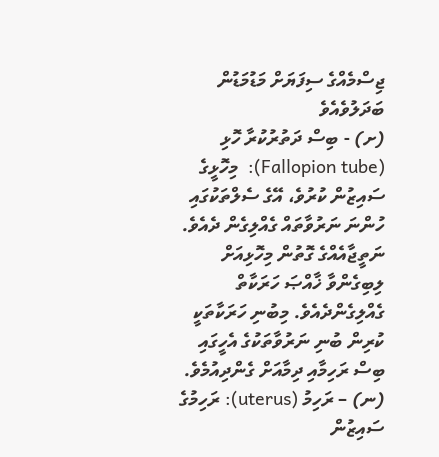ޖިސްމެއްގެ ސިފަޔަށް މަޑުމަޑުން ބަދަލުވެއެވެ
(ށ) - ބިސް ދަތުރުކުރާ ހޮޅި (Fallopion tube):  މިހޮޅީގެ ސައިޒުން ކުރުވެ، އޭގެ ސެލްތަކުގައި ހުންނަ ނަރުވާތައް ގެއްލިގެން ދެއެވެ. ނަތީޖާއެއްގެ ގޮތުން މިހޮޅިއަށް ލިބިގެންވާ ޚާއްޞަ ހަރަކާތް ގެއްލިގެންދެއެވެ. މިބުނި ހަރަކާތަކީ ކުރިން ބުނި ނަރުވާތަކުގެ އެހީގައި ބިސް ރަހިމާއި ދިމާއަށް ގެންދިއުމެވެ.
(ނ) – ރަހިމު (uterus): ރަހިމުގެ ސައިޒުން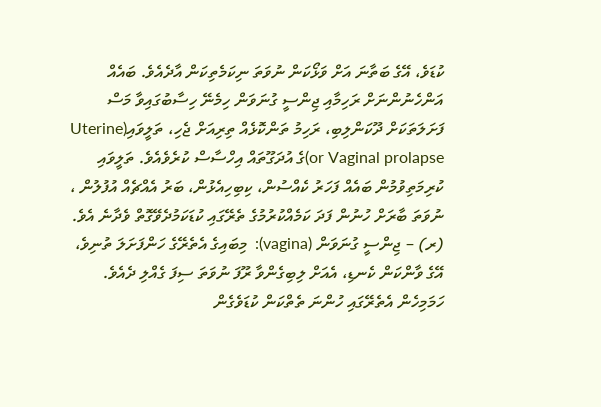ކުޑަވެ، އޭގެ ބަތާނަ އަށް ވަޅޯކަން ނުވަތަ ނިކަމެތިކަން އާދެއެވެ. ބައެއް އަންހެނުންނަށް ރަހިމާއި ޖިންސީ ގުނަވަން ހިމެނޭ ހިސާބުގައިވާ މަސް ފަށަލަތަކަށް ދޫކަންލިބި، ރަހިމު ތަންކޮޅެއް ތިރިއަށް ޖެހި، ތަލީވައި(Uterine or Vaginal prolapse)ގެ އުދަގޫތައް އިހްސާސް ކުރެވެއެވެ. ތަލީވައި ކުރިމަތިވުމުން ބައެއް ފަހަރު ކެއްސުން، ކިބިހިއެޅުން، ބަރު އެއްޗެއް އުފުލުން ، ނުވަތަ ބާރަށް ހުނުން ފަދަ ކަމެއްކުރުމުގެ ތެރޭގައި ކުޑަކަމުދެވޭގޮތް ވެދާނެ އެވެ.
(ރ) – ޖިންސީ ގުނަވަން (vagina):  މިބައިގެ އެތެރޭގެ ހަންފަށަލަ ތުނިވެ، އޭގެ ވާންކަން ކެނޑި، އެއަށް ލިބިގެންވާ ރޫފަ ނުވަތަ ސިފަ ގެއްލި ދެއެވެ. ހަމަމިހެން އެތެރޭގައި ހުންނަ ތެތްކަން ކުޑަވެގެން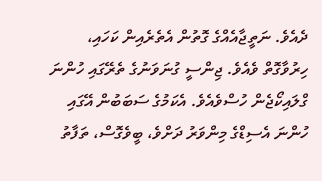ދެއެވެ. ނަތީޖާއެއްގެ ގޮތުން އެތެރެއިން ކަހައި، ހިރުވާގޮތް ވެއެވެ. ޖިންސީ ގުނަވަނުގެ ތެރޭގައި ހުންނަ ގްލައިކޯޖެން ހުސްވެއެވެ. އެކަމުގެ ސަބަބުން އޭގައި ހުންނަ އެސިޑްގެ މިންވަރު ދަށްވެ، ބީވެގޮސް، ތަފާތު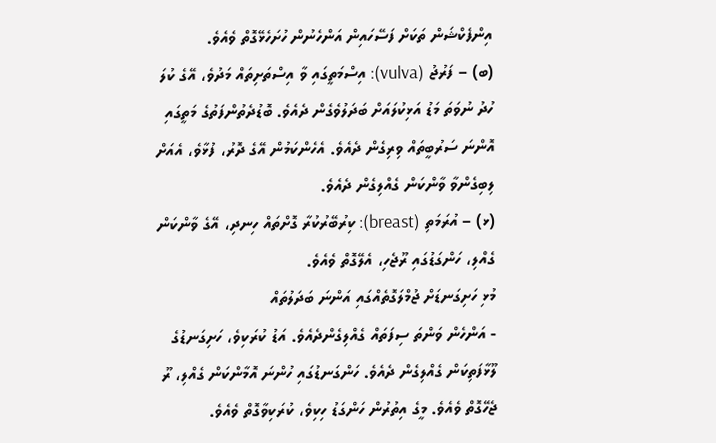އިންފެކްޝަން ތަކަށް ފަސޭހައިން އަންހެނުން ހުށަހެޅޭގޮތް ވެއެވެ.
(ބ) – ފަރުޖު (vulva): އިސްމަތީގައި ވާ އިސްތަށިތައް މަދުވެ، އޭގެ ކުލަ ހުދު ނުވަތަ މަޑު އަޅިކުލައަށް ބަދަލުވެގެން ދެއެވެ. ބޮޑުދެތުންފަތުގެ މަތީގައި އޮންނަ ސަރުބީތައް ވިރިގެން ދެއެވެ. އެހެންކަމުން އޭގެ ދޮރު، ފުޅާވެ، އެއަށް ލިބިގެންވާ ވާންކަން ގެއްލިގެން ދެއެވެ.
(ޅ) – އުރަމަތި (breast): ކިރުބޭރުކުރާ ގޮށްތައް ހިނދި، އޭގެ ވާންކަން ގެއްލި، ހަންގަޑުގައި ރޫޖެހި، އެލޭގޮތް ވެއެވެ.
މުޅި ހަށިގަނޑަށް ޖުމްލަގޮތެއްގައި އަންނަ ބަދަލުތައް
- އަންހެން ވަންތަ ސިފަތައް ގެއްލިގެންދެއެވެ. އަޑު ކުރަކިވެ، ހަށިގަނޑުގެ ލޫޅާފަތިކަން ގެއްލިގެން ދެއެވެ. ހަންގަނޑުގައި ހުންނަ އޮމާންކަން ގެއްލި، ރޫ ޖެހޭގޮތް ވެއެވެ. މީގެ އިތުރުން ހަންގަޑު ހިކިވެ، ކުރަކިވާގޮތް ވެއެވެ.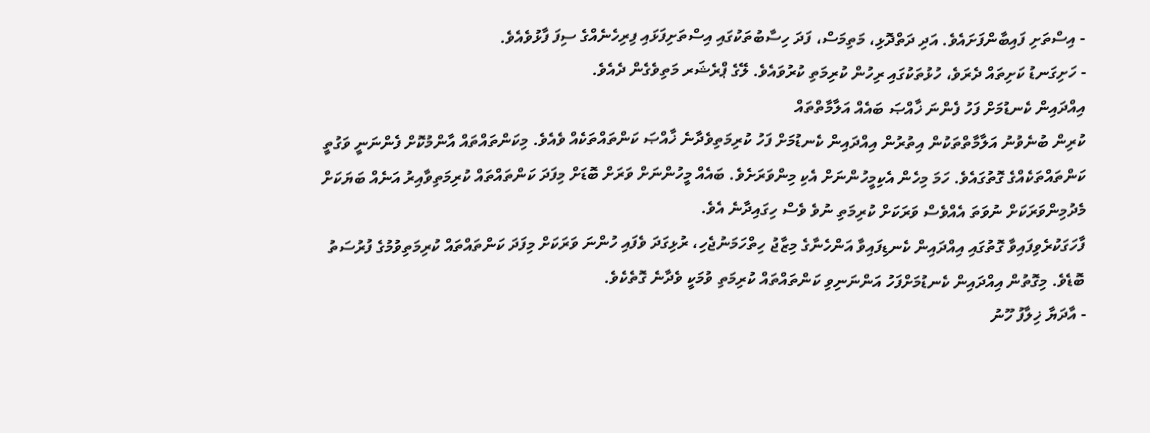- އިސްތަށި ފައިބާންފަށައެވެ. އަދި ދަތްދޮޅި، މަތިމަސް، ފަދަ ހިސާބުތަކުގައި އިސްތަށިފަޅައި ފިރިހެނެއްގެ ސިފަ ފާޅުވެއެވެ.
- ހަށިގަނޑު ކަށިތައް ދެރަވެ، ހުޅުތަކުގައި ރިހުން ކުރިމަތި ކުރުވައެވެ. ލޭގެ ޕްރެޝަރ މަތިވެގެން ދެއެވެ.
އިއްދައިން ކެނޑުމަށް ފަހު ފެންނަ ޚާއްޞަ ބައެއް އަލާމާތްތައް
ކުރިން ބުނެވުނު އަލާމާތްތަކުން އިތުރުން އިއްދައިން ކެނޑުމަށް ފަހު ކުރިމަތިވެދާނެ ޚާއްޞަ ކަންތައްތަކެއް ވެއެވެ. މިކަންތައްތައް އާންމުކޮށް ފެންނަނީ ވަގުތީ ކަންތައްތަކެއްގެ ގޮތުގައެވެ. ހަމަ މިހެން އެކިމީހުންނަށް އެކި މިންވަރަށެވެ. ބައެއް މީހުންނަށް ވަރަށް ބޮޑަށް މިފަދަ ކަންތައްތައް ކުރިމަތިވާއިރު އަނެއް ބަޔަކަށް މެދުމިންވަރަކަށް ނުވަތަ އެއްވެސް ވަރަކަށް ކުރިމަތި ނުވެ ވެސް ހިގައިދާނެ އެވެ.
ފާހަގަކުރެވިފައިވާ ގޮތުގައި އިއްދައިން ކެނޑިފައިވާ އަންހެނާގެ މިޒާޖު ހިތްހަމަނުޖެހި، ރުޅިގަދަ ވެފައި ހުންނަ ވަރަކަށް މިފަދަ ކަންތައްތައް ކުރިމަތިވުމުގެ ފުރުސަތު ބޮޑެވެ. މިގޮތުން އިއްދައިން ކެނޑުމަށްފަހު އަންނަނިވި ކަންތައްތައް ކުރިމަތި ވުމަކީ ވެދާނެ ގޮތެކެވެ.
- އާދަޔާ ޚިލާފު ހޫނު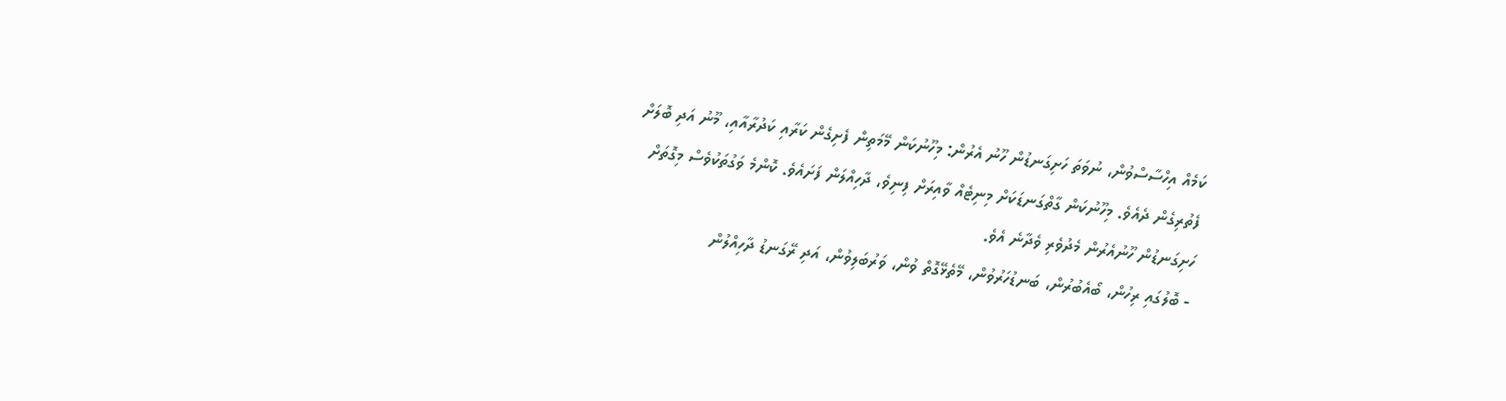ކަމެއް އިހްސާސްވުން، ނުވަތަ ހަށިގަނޑުން ހޫނު އެރުން: މިހޫނުކަން މޭމަތިން ފެށިގެން ކަރާއި ކަދުރާއާއި، މޫނު އަދި ބޮލަށް ފެތުރިގެން ދެއެވެ. މިހޫނުކަން ގާތްގަނޑަކަށް މިނިޓެއް ވާއިރަށް ފިނިވެ، ދާހިއްލަން ފަށައެވެ. ކޮންމެ ވަގުތަކުވެސް މިގޮތަށް ހަށިގަނޑުން ހޫނުއެރުން މެދުވެރި ވެދާނެ އެވެ.
- ބޮލުގައި ރިހުން، ބޯއެބުރުން، ބަނޑުހަރުވުން، މޭތެޅޭގޮތް ވުން، ވަރުބަލިވުން، އަދި ރޭގަނޑު ދާހިއްލުން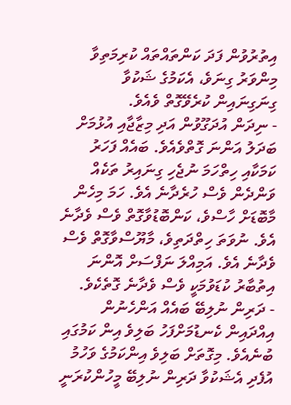އިތުރުވުން ފަދަ ކަންތައްތައް ކުރިމަތިވާ މިންވަރު ގިނަވެ، އެކަމުގެ ޝަކުވާ ގިނަގިނައިން ކުރެވޭގޮތް ވެއެވެ.
- ނިދަން އުދަގޫވުން އަދި މިޒާޖާއި އުޅުމަށް ބަދަލު އަންނަ ގޮތްވެއެވެ. ބައެއް ފަހަރު ކަމަކާއި ހިތްހަމަ ނުޖެހި ގިނައިރު ތަކެއް ވަންދެން ވެސް ހުރެދާނެ އެވެ. ހަމަ މިހެން މާބޮޑަށް ހާސްވެ، ކަންބޮޑުވާގޮތް ވެސް ވެދާނެ އެވެ. ނުވަތަ ހިތްދަތިވެ، މާޔޫސްވާގޮތް ވެސް ވެދާނެ އެވެ. އަމިއްލަ ނަފްސަށް އޮންނަ އިތުބާރު ކުޑަވުމަކީ ވެސް ވެދާނެ ގޮތެކެވެ.
- ދަރިން ނުލިބޭ ބައެއް އަންހެނުން އިއްދައިން ކެނޑުމަށްފަހު ބަލިވެ އިން ކަމުގައި ބުނެއެވެ. މިގޮތަށް ބަލިވެ އިންކަމުގެ ވަހުމު އުފެދި އެޝަކުވާ ދަރިން ނުލިބޭ މީހުންކުރަނީ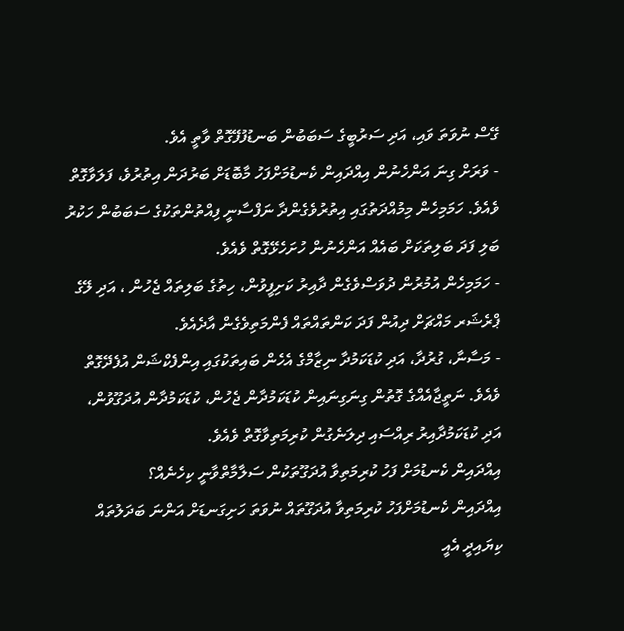ގޭސް ނުވަތަ ވައި، އަދި ސަރުބީގެ ސަބަބުން ބަނޑުފުފޭގޮތް ވާތީ އެވެ.
- ވަރަށް ގިނަ އަންހެނުން އިއްދައިން ކެނޑުމަށްފަހު މާބޮޑަށް ބަރުދަން އިތުރުވެ، ފަލަވާގޮތް ވެއެވެ. ހަމަމިހެން މިމުއްދަތުގައި އިތުރުވެގެންދާ ނަފްސާނީ ފިއްތުންތަކުގެ ސަބަބުން ހަކުރު ބަލި ފަދަ ބަލިތަކަށް ބައެއް އަންހެނުން ހުށަހެޅޭގޮތް ވެއެވެ.
- ހަމަމިހެން އުމުރުން ދުވަސްވެގެން ދާއިރު ކަށިފީވުން، ހިތުގެ ބަލިތައް ޖެހުން ، އަދި ލޭގެ ޕްރެޝަރ މައްޗަށް ދިއުން ފަދަ ކަންތައްތައް ފެންމަތިވެގެން އާދެއެވެ.
- މަސާނާ، ގުރުދާ، އަދި ކުޑަކަމުދާ ނިޒާމްގެ އެހެން ބައިތަކުގައި އިންފެކްޝަން އުފެދޭގޮތް ވެއެވެ. ނަތީޖާއެއްގެ ގޮތުން ގިނަގިނައިން ކުޑަކަމުދާން ޖެހުން، ކުޑަކަމުދާން އުދަގޫވުން، އަދި ކުޑަކަމުދާއިރު ރިއްސައި ދިލަނެގުން ކުރިމަތިވާގޮތް ވެއެވެ.
އިއްދައިން ކެނޑުމަށް ފަހު ކުރިމަތިވާ އުދަގޫތަކުން ސަލާމާތްވާނީ ކިހެނެއް؟
އިއްދައިން ކެނޑުމަށްފަހު ކުރިމަތިވާ އުދަގޫތައް ނުވަތަ ހަށިގަނޑަށް އަންނަ ބަދަލުތައް ކިޔައިދީ އެއީ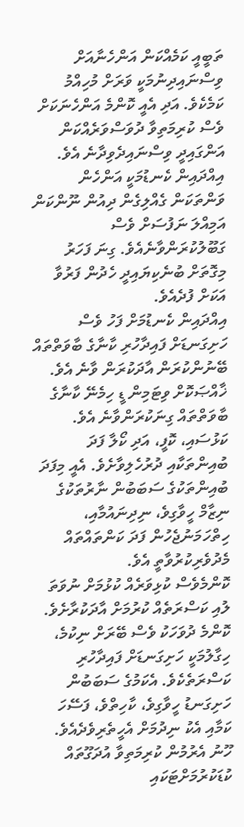ތަބީއީ ކަމެއްކަން އަންހެނާއަށް ވިސްނައިދިނުމަކީ ވަރަށް މުހިއްމު ކަމެކެވެ. އަދި އެއީ ކޮންމެ އަންހެނަކަށް ވެސް ކުރިމަތިވާ ދުވަސްވަރެއްކަން އަންގައިދީ ވިސްނައިދެވިދާނެ އެވެ. އިއްދައިން ކެނޑުމަކީ އަންހެން ވަންތަކަން ގެއްލިގެން ދިއުން ނޫންކަން އަމިއްލަ ނަފުސަށް ވެސް ގަބޫލުކުރަންވާނެއެވެ. ގިނަ ފަހަރު މިގޮތަށް ބުނެކިޔައިދީ ހެދުން ފަރުވާ އަކަށް ފުދެއެވެ.
އިއްދައިން ކެނޑުމަށް ފަހު ވެސް ހަށިގަނޑަށް ފައިދާހުރި ކާނާގެ ބާވަތްތައް ބޭނުންކުރަން އާދަކުރަން ވާނެ އެވެ. ޚާއްޞަކޮށް ވިޓަމިން ޑީ ހިމެނޭ ކާނާގެ ބާވަތްތައް ގިނަކުރަންވާނެ އެވެ. ކަޅުސައި، ކޮފީ، އަދި ކޯލާ ފަދަ ބުއިންތަކާއި ދުރުހެލިވާށެވެ. އެއީ މިފަދަ ބުއިންތަކުގެ ސަބަބުން ނާރުތަކުގެ ނިޒާމް ހީވާގިވެ، ނިދިނައުމާއި، ހިތްހަމަނުޖެހުން ފަދަ ކަންތައްތައް މެދުވެރިކުރުވާތީ އެވެ.
ކޮންމެވެސް ކުޅިވަރެއް ކުޅުމަށް ނުވަތަ ލުއި ކަސްރަތެއް ކުރުމަށް އާދަކުރާށެވެ. ކޮންމެ ދުވަހަކު ވެސް ބޭރަށް ނިކުމެ، ހިގާލުމަކީ ހަށިގަނޑަށް ފައިދާހުރި ކަސްރަތެކެވެ. އެކަމުގެ ސަބަބުން ހަށިގަނޑު ހީވާގިވެ، ކާހިތްވެ، ފަސޭހަ ކަމާއި އެކު ނިދުމަށް އެހީތެރިވެދެއެވެ.
ހޫނު އެރުމުން ކުރިމަތިވާ އުދަގޫތައް ކުޑަކުރުމަށްޓަކައި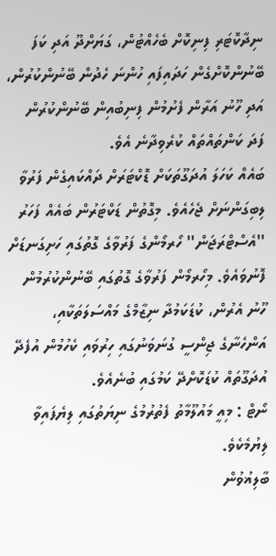ނިދާކޮޓަރި ފިނިކޮށް ބެހެއްޓުން، ގަޔަށްދޫ އަދި ކަފަ ބޭނުންކޮށްގެން ހަދައިފައި ހުންނަ ހެދުން ބޭނުންކުރުން، އަދި ހޫނު އަރާން ފެށުމުން ފިނިބުއިން ބޭނުންކުރުން ފަދަ ކަންތައްތައް ކުރެވިދާނެ އެވެ.
ބައެއް ކަހަލަ އުދަގޫތަކަށް ޑޮކްޓަރަށް ދައްކައިގެން ފަރުވާ ލިބިގަންނަށް ޖެހެއެވެ. މިގޮތުން ޑަކްޓަރުން ބައެއް ފަހަރު ''އެސްޓްރަޖަން'' ހޯރމޯންގެ ފަރުވާގެ ގޮތުގައި ހަށިގަނޑަށް ފޮނުވައެވެ. މިހޯރމޯން ފަރުވާގެ ގޮތުގައި ބޭނުންކުރުމުން ހޫނު އެރުން، ކުޑަކަމުދާ ނިޒާމްގެ މައްސަލަތަކާއި، އަންހެނާގެ ޖިންސީ ގުނަވަނުގައި ހިރުވައި ކެހުމުން އުފެދޭ އުދަގޫތައް ކުޑަކޮށްދޭ ކަމުގައި ބުނެއެވެ.
ނޯޓް : މިއީ މައުލޫމާތު ފެތުރުމުގެ ނިޔަތުގައި ލިޔެފައިވާ ލިޔުމެކެވެ.
ބާލިޣުވުން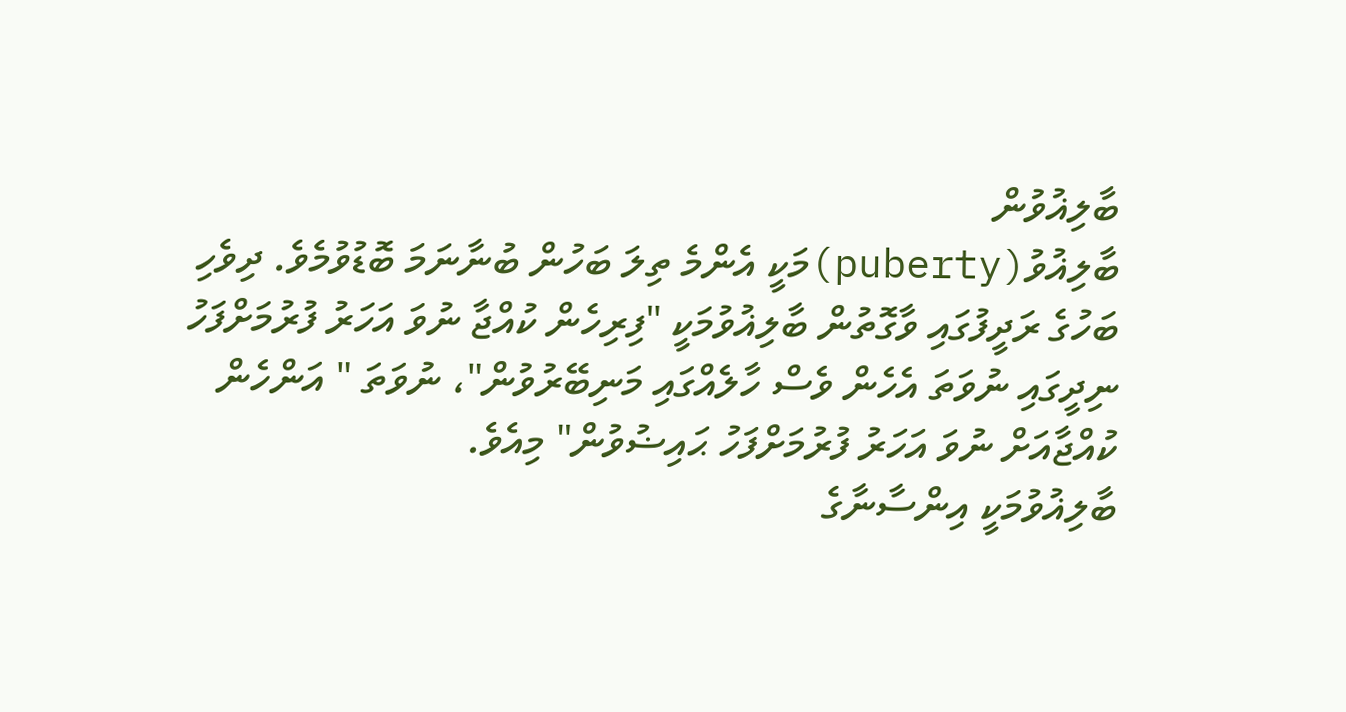ބާލިޣުވުން
ބާލިޣުވު(puberty)މަކީ އެންމެ ތިލަ ބަހުން ބުނާނަމަ ބޮޑުވުމެވެ. ދިވެހި ބަހުގެ ރަދީފުގައި ވާގޮތުން ބާލިޣުވުމަކީ "ފިރިހެން ކުއްޖާ ނުވަ އަހަރު ފުރުމަށްފަހު ނިދީގައި ނުވަތަ އެހެން ވެސް ހާލެއްގައި މަނިބޭރުވުން"، ނުވަތަ " އަންހެން ކުއްޖާއަށް ނުވަ އަހަރު ފުރުމަށްފަހު ޙައިޟުވުން" މިއެވެ.
ބާލިޣުވުމަކީ އިންސާނާގެ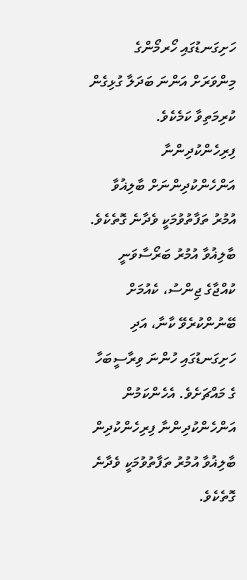ހަށިގަނޑުގައި ހޯރމޯންގެ މިންވަރަށް އަންނަ ބަދަލާ ގުޅިގެން ކުރިމަތިވާ ކަމެކެވެ. ފިރިހެންކުދިންނާ އަންހެންކުދިންނަށް ބާލިޣުވާ އުމުރު ތަފާތުވުމަކީ ވެދާނެ ގޮތެކެވެ. ބާލިޣުވާ އުމުރު ބަރޯސާވަނީ ކުއްޖާގެ ޖިންސު، ކެއުމަށް ބޭނުންކުރެވޭ ކާނާ، އަދި ހަށިގަނޑުގައި ހުންނަ ވިރާސީބަހާ ގެ މައްޗަށެވެ. އެހެންކަމުން އަންހެންކުދިންނާ ފިރިހެންކުދިން ބާލިޣުވާ އުމުރު ތަފާތުވުމަކީ ވެދާނެ ގޮތެކެވެ.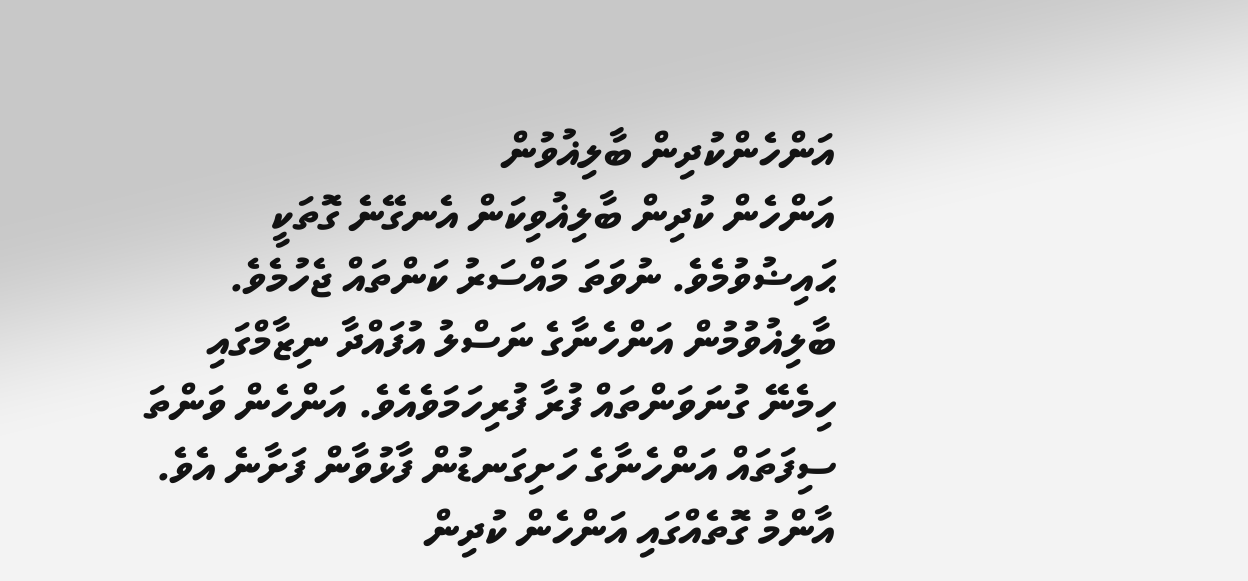އަންހެންކުދިން ބާލިޣުވުން
އަންހެން ކުދިން ބާލިޣުވިކަން އެނގޭނެ ގޮތަކީ ޙައިޟުވުމެވެ. ނުވަތަ މައްސަރު ކަންތައް ޖެހުމެވެ. ބާލިޣުވުމުން އަންހެނާގެ ނަސްލު އުފައްދާ ނިޒާމްގައި ހިމެނޭ ގުނަވަންތައް ފުރާ ފުރިހަމަވެއެވެ. އަންހެން ވަންތަ ސިފަތައް އަންހެނާގެ ހަށިގަނޑުން ފާޅުވާން ފަށާނެ އެވެ. އާންމު ގޮތެއްގައި އަންހެން ކުދިން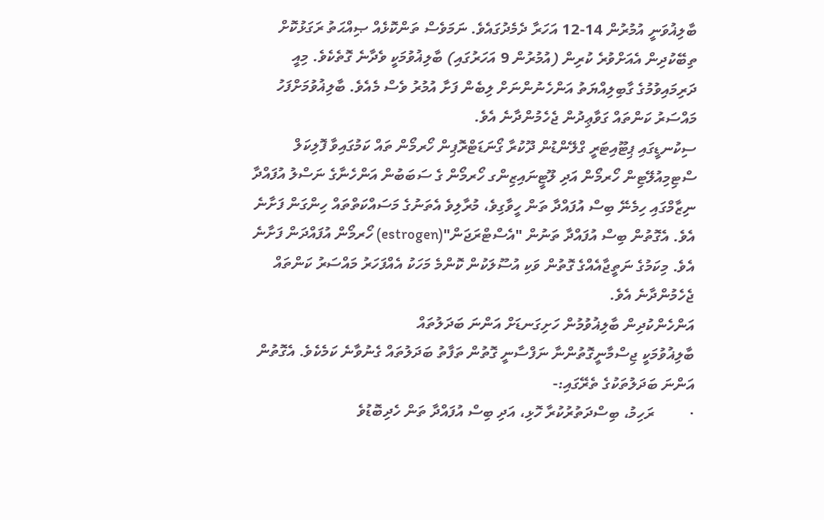ބާލިޣުވަނީ އުމުރުން 14-12 އަހަރާ ދެމެދުގައެވެ. ނަމަވެސް ތަންކޮޅެއް ޞިއްޙަތު ރަގަޅުކޮށް ތިބޭކުދިން އެއަށްވުރެ ކުރިން (އުމުރުން 9 އަހަރުގައި) ބާލިޣުވުމަކީ ވެދާނެ ގޮތެކެވެ. މިއީ ދަރިމައިވުމުގެ ގާބިލިއްޔަތު އަންހެނުންނަށް ލިބެން ފަށާ އުމުރު ވެސް މެއެވެ. ބާލިޣުވުމަށްފަހު މައްސަރު ކަންތައް ގަވާޢިދުން ޖެހެމުންދާނެ އެވެ.
ސިކުނޑީގައި ޕިޓޫއިޓަރީ ގްލޭންޑުން ދޫކުރާ ގޯނަޑަޓްރޮޕިން ހޯރމޯން ތައް ކަމުގައިވާ ފޮލިކަލް ސްޓިމިއުލޭޓިން ހޯރމޯން އަދި ލޫޓީނައިޒިންގ ހޯރމޯން ގެ ސަބަބުން އަންހެނާގެ ނަސްލު އުފައްދާ ނިޒާމްގައި ހިމެނޭ ބިސް އުފައްދާ ތަން ހީވާގިވެ، މުރާލިވެ އެތަނުގެ މަސައްކަތްތައް ހިންގަން ފަށާނެ އެވެ. އެގޮތުން ބިސް އުފައްދާ ތަނުން "އެސްޓްރަޖަން"(estrogen) ހޯރމޯން އުފައްދަން ފަށާނެ އެވެ. މިކަމުގެ ނަތީޖާއެއްގެ ގޮތުން ވަކި އުސޫލަކުން ކޮންމެ މަހަކު އެއްފަހަރު މައްސަރު ކަންތައް ޖެހެމުންދާނެ އެވެ.
އަންހެންކުދިން ބާލިޣުވުމުން ހަށިގަނޑަށް އަންނަ ބަދަލުތައް
ބާލިޣުވުމަކީ ޖިސްމާނީގޮތުންނާ ނަފްސާނީ ގޮތުން ތަފާތު ބަދަލުތައް ގެނުވާނެ ކަމެކެވެ. އެގޮތުން އަންނަ ބަދަލުތަކުގެ ތެރޭގައި:-
·         ރަހިމު، ބިސްދަތުރުކުރާ ހޮޅި، އަދި ބިސް އުފައްދާ ތަން ހެދިބޮޑުވެ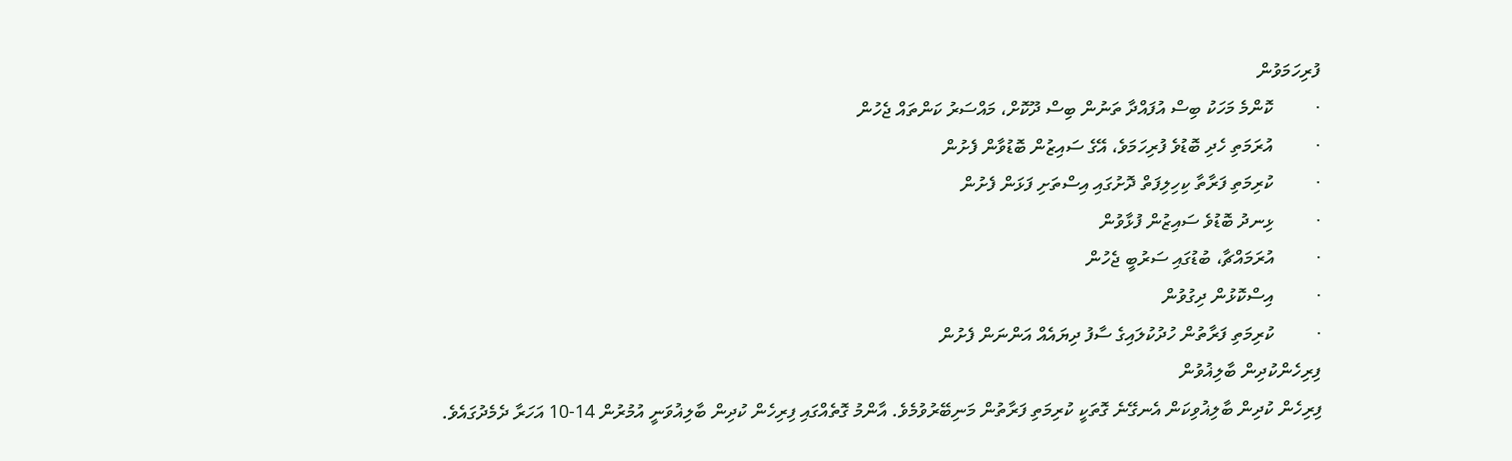ފުރިހަމަވުން
·         ކޮންމެ މަހަކު ބިސް އުފައްދާ ތަނުން ބިސް ދޫކޮށް، މައްސަރު ކަންތައް ޖެހުން
·         އުރަމަތި ހެދި ބޮޑުވެ ފުރިހަމަވެ، އޭގެ ސައިޒުން ބޮޑުވާން ފެށުން
·         ކުރިމަތި ފަރާތާ ކިހިލިފަތް ދޮށުގައި އިސްތަށި ފަޅަން ފެށުން
·         ޅިނދު ބޮޑުވެ ސައިޒުން ފުޅާވުން
·         އުރަމައްޗާ، ބުޑުގައި ސަރުބީ ޖެހުން
·         އިސްކޮޅުން ދިގުވުން
·         ކުރިމަތި ފަރާތުން ހުދުކުލައިގެ ސާފު ދިޔައެއް އަންނަން ފެށުން
ފިރިހެންކުދިން ބާލިޣުވުން
ފިރިހެން ކުދިން ބާލިޣުވިކަން އެނގޭނެ ގޮތަކީ ކުރިމަތި ފަރާތުން މަނިބޭރުވުމެވެ. އާންމު ގޮތެއްގައި ފިރިހެން ކުދިން ބާލިޣުވަނީ އުމުރުން 14-10 އަހަރާ ދެމެދުގައެވެ.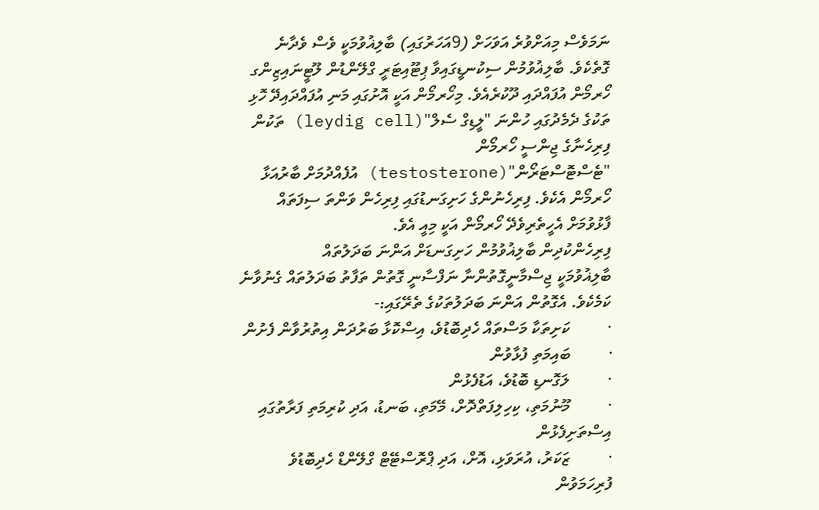ނަމަވެސް މިއަށްވުރެ އަވަހަށް (9އަހަރުގައި) ބާލިޣުވުމަކީ ވެސް ވެދާނެ ގޮތެކެވެ. ބާލިޣުވުމުން ސިކުނޑީގައިވާ ޕިޓޫއިޓަރީ ގްލޭންޑުން ލޫޓީނައިޒިންގ ހޯރމޯން އުފައްދައި ދޫކުރެއެވެ. މިހޯރމޯން އަކީ އޮށުގައި މަނި އުފައްދައިދޭ ހޮޅި ތަކުގެ ދެމެދުގައި ހުންނަ "ލީޑިގް ސެލް"(leydig cell) ތަކުން ފިރިހެނާގެ ޖިންސީ ހޯރމޯން "ޓެސްޓޮސްޓަރޯން"(testosterone) އުފެއްދުމަށް ބާރުއަޅާ ހޯރމޯން އެކެވެ. ފިރިހެނުންގެ ހަށިގަނޑުގައި ފިރިހެން ވަންތަ ސިފަތައް ފާޅުވުމަށް އެހީތެރިވެދޭ ހޯރމޯން އަކީ މިއީ އެވެ.
ފިރިހެންކުދިން ބާލިޣުވުމުން ހަށިގަނޑަށް އަންނަ ބަދަލުތައް
ބާލިޣުވުމަކީ ޖިސްމާނީގޮތުންނާ ނަފްސާނީ ގޮތުން ތަފާތު ބަދަލުތައް ގެނުވާނެ ކަމެކެވެ. އެގޮތުން އަންނަ ބަދަލުތަކުގެ ތެރޭގައި:-
·         ކަށިތަކާ މަސްތައް ހެދިބޮޑުވެ، އިސްކޮޅާ ބަރުދަން އިތުރުވާން ފެށުން
·         ބައިމަތި ފުޅާވުން
·         ލަގޮނޑި ބޮޑުވެ، އަޑުފެޅުން
·         މޫނުމަތި، ކިހިލިފަތްދޮށް، މޭމަތި، ބަނޑު، އަދި ކުރިމަތި ފަރާތުގައި އިސްތަށިފެޅުން
·         ޒަކަރު، އުރަވަޅި، އޮށް، އަދި ޕްރޮސްޓޭޓް ގްލޭންޑް ހެދިބޮޑުވެ ފުރިހަމަވުން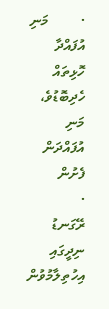·         މަނި އުފައްދާ ހޮޅިތައް ހެދިބޮޑުވެ، މަނި އުފައްދަން ފެށުން
·         ރޭގަނޑު ނިދީގައި އިހުތިލާމުވުން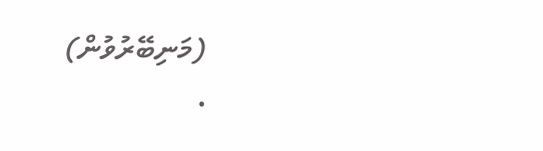(މަނިބޭރުވުން)
·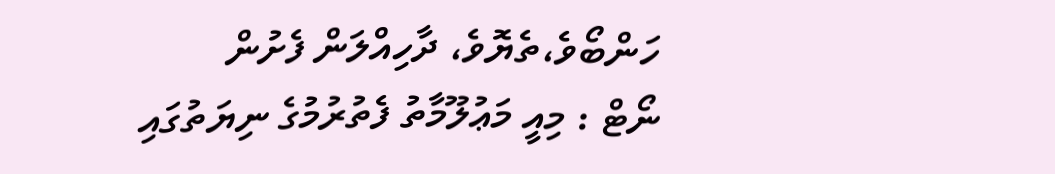ހަންބޯވެ،ތެޔޮވެ، ދާހިއްލަން ފެށުން
ނޯޓް : މިއީ މަޢުލޫމާތު ފެތުރުމުގެ ނިޔަތުގައި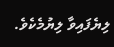ލިޔެފައިވާ ލިޔުމެކެވެ.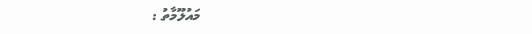މައުލޫމާތު :